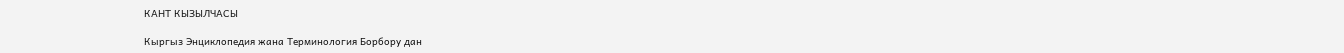КАНТ КЫЗЫЛЧАСЫ

Кыргыз Энциклопедия жана Терминология Борбору дан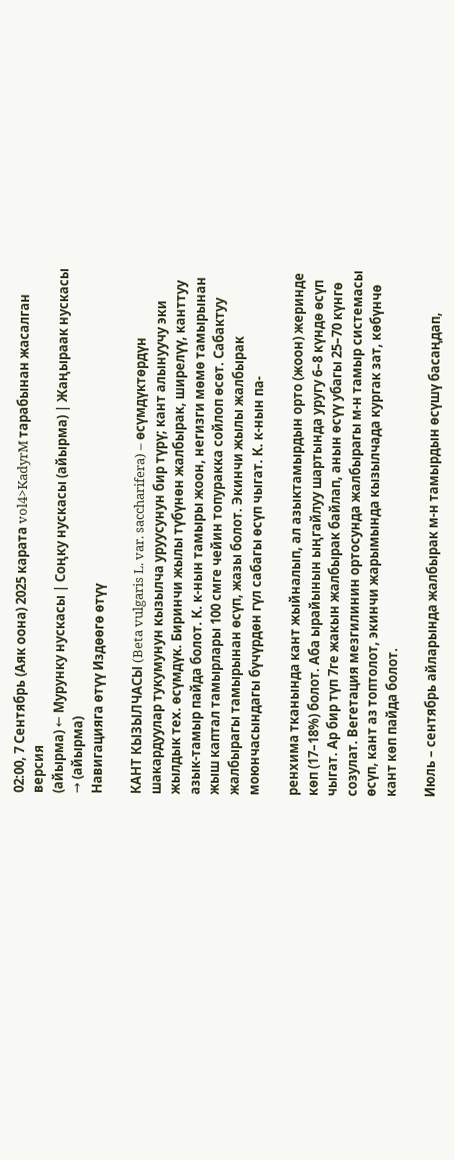02:00, 7 Сентябрь (Аяк оона) 2025 карата vol4>KadyrM тарабынан жасалган версия
(айырма) ← Мурунку нускасы | Соңку нускасы (айырма) | Жаңыраак нускасы → (айырма)
Навигацияга өтүү Издөөгө өтүү

КАНТ КЫЗЫЛЧАСЫ (Beta vulgaris L. var. saccharifera) – өсүмдүктөрдүн шакардуулар тукумунун кызылча уруусунун бир түрү; кант алынуучу эки жылдык тех. өсүмдүк. Биринчи жылы түбүнөн жалбырак, ширелүү, канттуу азык-тамыр пайда болот. К. к-нын тамыры жоон, негизги мөмө тамырынан жыш каптал тамырлары 100 смге чейин топуракка сойлоп өсөт. Сабактуу жалбырагы тамырынан өсүп, жазы болот. Экинчи жылы жалбырак моюнчасындагы бүчүрдөн гүл сабагы өсүп чыгат. К. к-нын па-

ренхима тканында кант жыйналып, ал азыктамырдын орто (жоон) жеринде көп (17–18%) болот. Аба ырайынын ыңгайлуу шартында уругу 6–8 күндө өсүп чыгат. Ар бир түп 7ге жакын жалбырак байлап, анын өсүү убагы 25–70 күнгө созулат. Вегетация мезгилинин ортосунда жалбырагы м-н тамыр системасы өсүп, кант аз топтолот, экинчи жарымында кызылчада кургак зат, көбүнчө кант көп пайда болот.

Июль – сентябрь айларында жалбырак м-н тамырдын өсүшү басаңдап,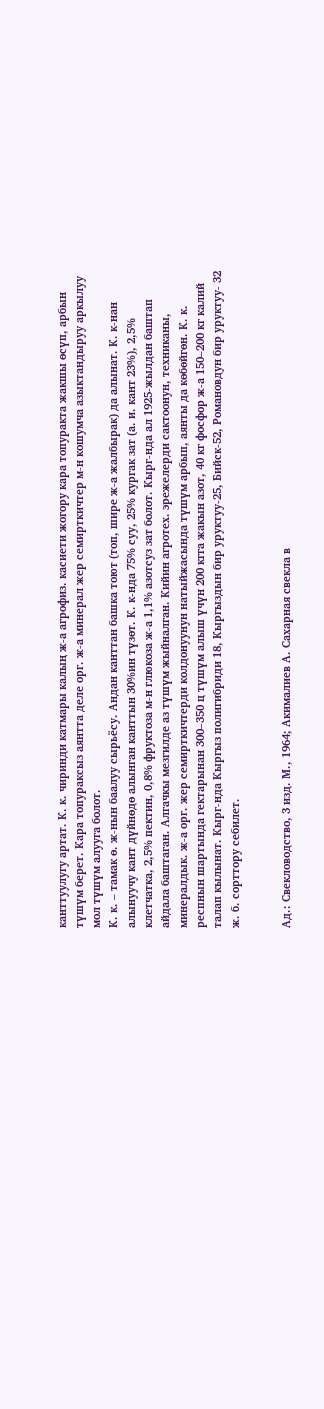канттуулугу артат. К. к. чиринди катмары калың ж-а агрофиз. касиети жогору кара топуракта жакшы өсүп, арбын түшүм берет. Кара топураксыз аянтта деле орг. ж-а минерал жер семирткичтер м-н кошумча азыктандыруу аркылуу мол түшүм алууга болот.
К. к. – тамак ө. ж-нын баалуу сырьёсу. Андан канттан башка тоют (топ, шире ж-а жалбырак) да алынат. К. к-нан алынуучу кант дүйнөдө алынган канттын 30%ин түзөт. К. к-нда 75% суу, 25% кургак зат (а. и. кант 23%), 2,5% клетчатка, 2,5% пектин, 0,8% фруктоза м-н глюкоза ж-а 1,1% азотсуз зат болот. Кырг-нда ал 1925-жылдан баштап айдала баштаган. Алгачкы мезгилде аз түшүм жыйналган. Кийин агротех. эрежелерди сактоонун, техниканы, минералдык. ж-а орг. жер семирткичтерди колдонуунун натыйжасында түшүм арбып, аянты да көбөйгөн. К. к. респнын шартында гектарынан 300–350 ц түшүм алыш үчүн 200 кгга жакын азот, 40 кг фосфор ж-а 150–200 кг калий талап кылынат. Кырг-нда Кыргыз полигибриди 18, Кыргыздын бир уруктуу-25, Бийск-52, Романовдун бир уруктуу- 32 ж. б. сорттору себилет.


Ад.: Свекловодство, 3 изд. М., 1964; Акималиев А. Сахарная свекла в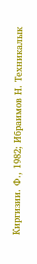Киргизии. Ф., 1982; Ибраимов Н. Техникалык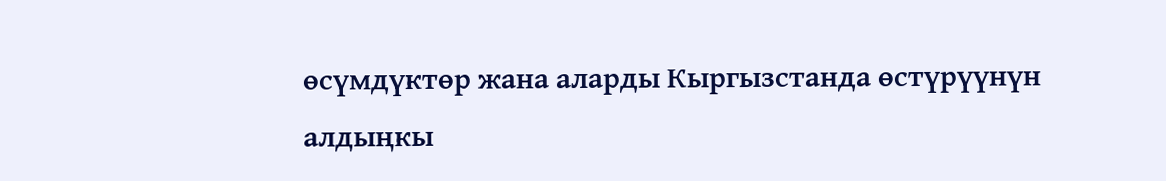өсүмдүктөр жана аларды Кыргызстанда өстүрүүнүн алдыңкы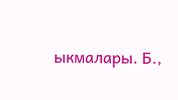ыкмалары. Б.,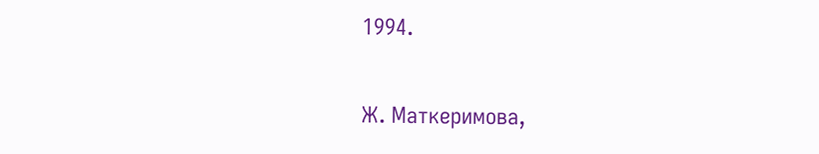1994.

Ж. Маткеримова,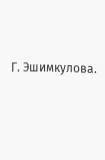Г. Эшимкулова.